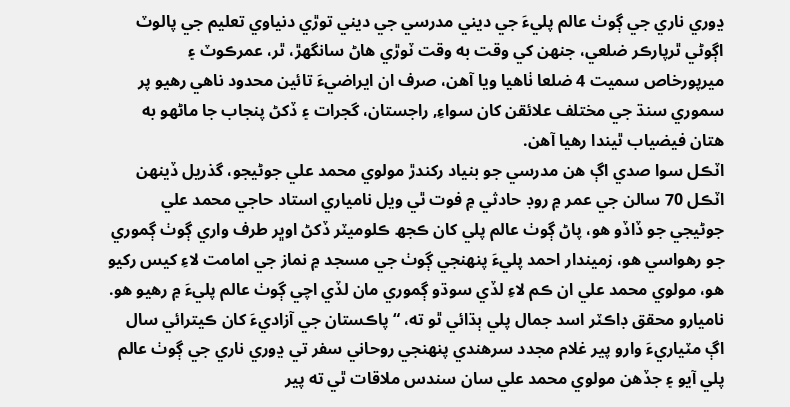ڍوري ناري جي ڳوٺ عالم پليءَ جي ديني مدرسي جي ديني توڙي دنياوي تعليم جي پالوٽ اڳوڻي ٿرپارڪر ضلعي، جنهن کي وقت به وقت ٽوڙي هاڻ سانگهڙ، ٿر، عمرڪوٽ ۽ ميرپورخاص سميت 4 ضلعا ٺاهيا ويا آهن، صرف ان ايراضيءَ تائين محدود ناهي رهيو پر سموري سنڌ جي مختلف علائقن کان سواءِ, راجستان، گجرات ۽ ڏکڻ پنجاب جا ماڻهو به هتان فيضياب ٿيندا رهيا آهن.
اٽڪل سوا صدي اڳ هن مدرسي جو بنياد رکندڙ مولوي محمد علي جوڻيجو، گذريل ڏينهن اٽڪل 70 سالن جي عمر ۾ روڊ حادثي ۾ فوت ٿي ويل نامياري استاد حاجي محمد علي جوڻيجي جو ڏاڏو هو، پاڻ ڳوٺ عالم پلي کان ڪجھ ڪلوميٽر ڏکڻ اوڀر طرف واري ڳوٺ ڳموري جو رهواسي هو، زميندار احمد پليءَ پنهنجي ڳوٺ جي مسجد ۾ نماز جي امامت لاءِ کيس رکيو هو، مولوي محمد علي ان ڪم لاءِ لڏي سوڌو ڳموري مان لڏي اچي ڳوٺ عالم پليءَ ۾ رهيو هو.
ناميارو محقق ڊاڪٽر اسد جمال پلي ٻڌائي ٿو ته، “پاڪستان جي آزاديءَ کان ڪيترائي سال اڳ مٽياريءَ وارو پير غلام مجدد سرهندي پنهنجي روحاني سفر تي ڍوري ناري جي ڳوٺ عالم پلي آيو ۽ جڏهن مولوي محمد علي سان سندس ملاقات ٿي ته پير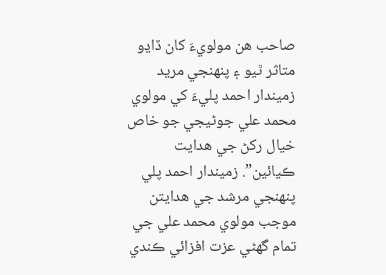صاحب هن مولويءَ کان ڏاڍو متاثر ٿيو ۽ پنهنجي مريد زميندار احمد پليءَ کي مولوي محمد علي جوڻيجي جو خاص خيال رکڻ جي هدايت ڪيائين”. زميندار احمد پلي پنهنجي مرشد جي هدايتن موجب مولوي محمد علي جي تمام گهڻي عزت افزائي ڪندي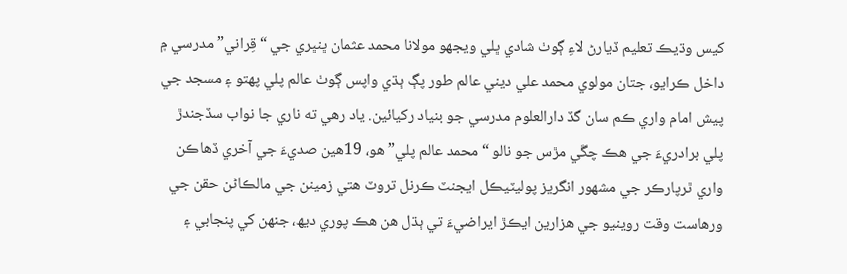کيس وڌيڪ تعليم ڏيارڻ لاءِ ڳوٺ شادي ڀلي ويجهو مولانا محمد عثمان ڀنڀري جي “قِراني” مدرسي ۾ داخل ڪرايو، جتان مولوي محمد علي ديني عالم طور پڳ ٻڌي واپس ڳوٺ عالم پلي پهتو ۽ مسجد جي پيش امام واري ڪم سان گڏ دارالعلوم مدرسي جو بنياد رکيائين. ياد رهي ته ناري جا نواب سڏجندڙ پلي برادريءَ جي هڪ چڱي مڙس جو نالو “محمد عالم پلي” هو، 19هين صديءَ جي آخري ڏھاڪن واري ٿرپارڪر جي مشهور انگريز پوليٽيڪل ايجنٽ ڪرنل تروٽ هتي زمينن جي مالڪاڻن حقن جي ورهاست وقت روينيو جي هزارين ايڪڙ ايراضيءَ تي ٻڌل هن هڪ پوري ديھ، جنهن کي پنجابي ۽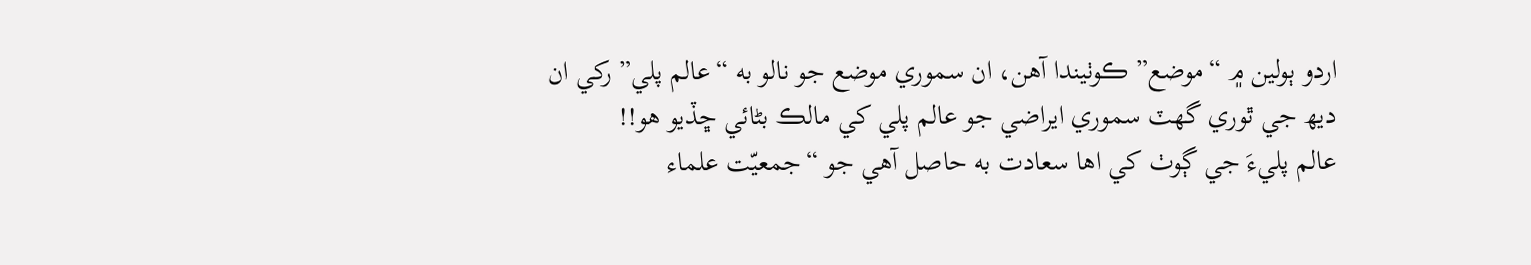اردو ٻولين ۾ “موضع” ڪوٺيندا آهن، ان سموري موضع جو نالو به “عالم پلي” رکي ان ديھ جي ٿوري گهٽ سموري ايراضي جو عالم پلي کي مالڪ بڻائي ڇڏيو هو!!
عالم پليءَ جي ڳوٺ کي اها سعادت به حاصل آهي جو “جمعيّت علماء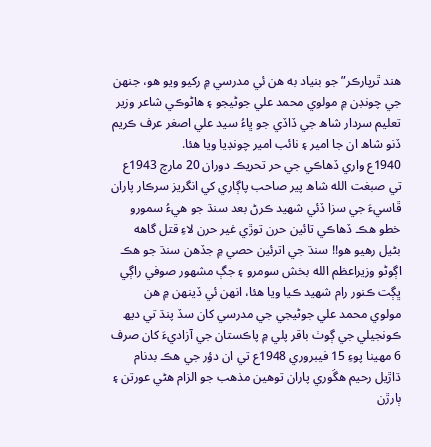هند ٿرپارڪر” جو بنياد به هن ئي مدرسي ۾ رکيو ويو هو، جنهن جي چونڊن ۾ مولوي محمد علي جوڻيجو ۽ هاڻوڪي شاعر وزير تعليم سردار شاھ جي ڏاڏي جو ڀاءُ سيد علي اصغر عرف ڪريم ڏنو شاھ ان جا امير ۽ نائب امير چونڊيا ويا هئا.
1940ع واري ڏهاڪي جي حر تحريڪ دوران 20 مارچ 1943ع تي صبغت الله شاھ پير صاحب پاڳاري کي انگريز سرڪار پاران ڦاسيءَ جي سزا ڏئي شهيد ڪرڻ بعد سنڌ جو هيءُ سمورو خطو هڪ ڏهاڪي تائين حرن توڙي غير حرن لاءِ قتل گاهه بڻيل رهيو هو!! سنڌ جي اترئين حصي ۾ جڏهن سنڌ جو هڪ اڳوڻو وزيراعظم الله بخش سومرو ۽ جڳ مشهور صوفي راڳي ڀڳت ڪنور رام شهيد ڪيا ويا هئا، انهن ئي ڏينهن ۾ هن مولوي محمد علي جوڻيجي جي مدرسي کان سڏ پنڌ تي ديھ ڪونجيلي جي ڳوٺ باقر پلي ۾ پاڪستان جي آزاديءَ کان صرف 6 مهينا پوءِ 15 فيبروري 1948ع تي ان دؤر جي هڪ بدنام ڌاڙيل رحيم هڱوري پاران توهين مذهب جو الزام هڻي عورتن ۽ ٻارڙن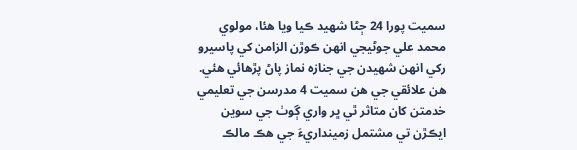سميت پورا 24 ڄڻا شهيد ڪيا ويا هئا، مولوي محمد علي جوڻيجي انهن ڪوڙن الزامن کي پاسيرو رکي انهن شهيدن جي جنازه نماز پاڻ پڙهائي هئي.
هن علائقي جي هن سميت 4 مدرسن جي تعليمي خدمتن کان متاثر ٿي ڀر واري ڳوٺ جي سوين ايڪڙن تي مشتمل زمينداريءَ جي هڪ مالڪ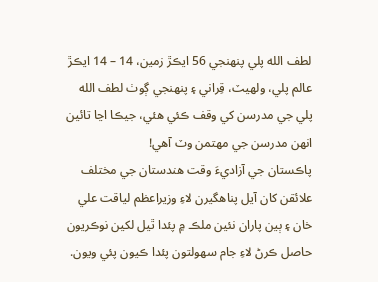لطف الله پلي پنهنجي 56 ايڪڙ زمين، 14 – 14 ايڪڙ عالم پلي، ولهيٽ، قِراني ۽ پنهنجي ڳوٺ لطف الله پلي جي مدرسن کي وقف ڪئي هئي، جيڪا اڃا تائين انهن مدرسن جي مهتمن وٽ آهي!
پاڪستان جي آزاديءَ وقت هندستان جي مختلف علائقن کان آيل پناهگيرن لاءِ وزيراعظم لياقت علي خان ۽ ٻين پاران نئين ملڪ ۾ پئدا ٿيل لکين نوڪريون حاصل ڪرڻ لاءِ جام سهولتون پئدا ڪيون پئي ويون.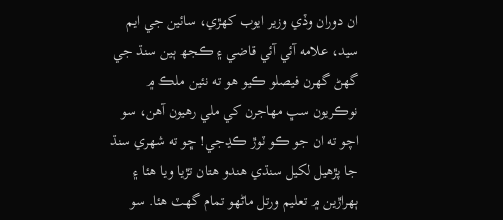ان دوران وڏي وزير ايوب کهڙي، سائين جي ايم سيد، علامه آئي آئي قاضي ۽ ڪجھ ٻين سنڌ جي گهڻ گهرن فيصلو ڪيو هو ته نئين ملڪ ۾ نوڪريون سڀ مهاجرن کي ملي رهيون آهن، سو اچو ته ان جو ڪو ٽوڙ ڪڍجي! ڇو ته شهري سنڌ جا پڙهيل لکيل سنڌي هندو هتان تڙيا ويا هئا ۽ ٻهراڙين ۾ تعليم ورتل ماڻهو تمام گهٽ هئا. سو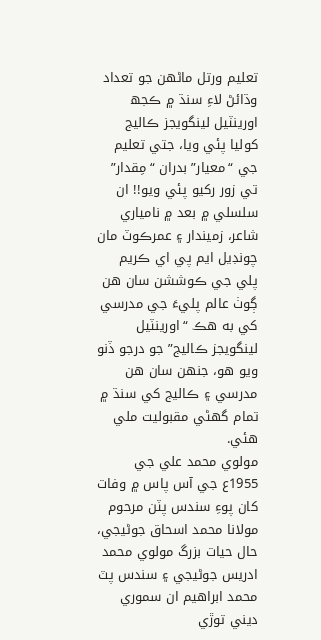تعليم ورتل ماڻهن جو تعداد وڌائڻ لاءِ سنڌ ۾ ڪجھ اورينٽيل لينگويجز ڪاليج کوليا پئي ويا، جتي تعليم جي “معيار” بدران “مِقدار” تي زور رکيو پئي ويو!! ان سلسلي ۾ بعد ۾ نامياري شاعر، زميندار ۽ عمرڪوٽ مان چونڊيل ايم پي اي ڪريم پلي جي ڪوششن سان هن ڳوٺ عالم پليءَ جي مدرسي کي به هڪ “اورينٽيل لينگويجز ڪاليج” جو درجو ڏنو ويو هو، جنهن سان هن مدرسي ۽ ڪاليج کي سنڌ ۾ تمام گهڻي مقبوليت ملي هئي.
مولوي محمد علي جي 1955ع جي آس پاس ۾ وفات کان پوءِ سندس پٽن مرحوم مولانا محمد اسحاق جوڻيجي، حال حيات بزرگ مولوي محمد ادريس جوڻيجي ۽ سندس پٽ محمد ابراهيم ان سموري ديني توڙي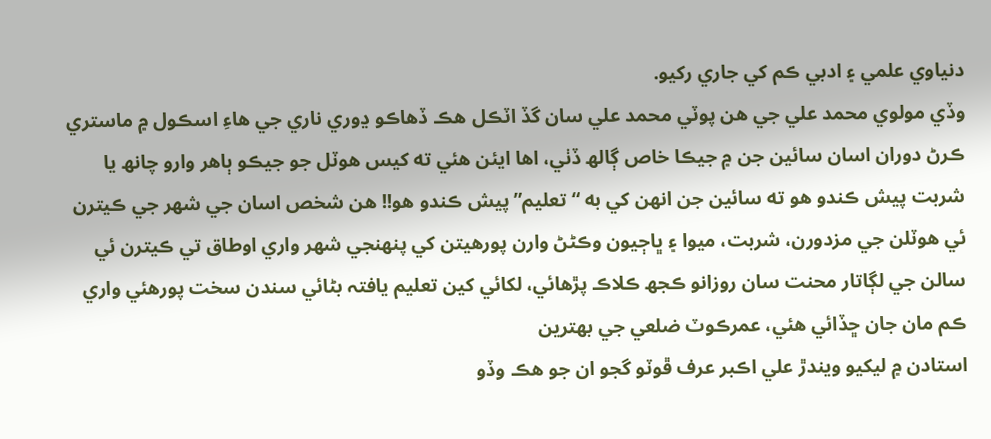دنياوي علمي ۽ ادبي ڪم کي جاري رکيو.
وڏي مولوي محمد علي جي هن پوٽي محمد علي سان گڏ اٽڪل هڪ ڏهاڪو ڍوري ناري جي ھاءِ اسڪول ۾ ماستري ڪرڻ دوران اسان سائين جن ۾ جيڪا خاص ڳالھ ڏٺي، اها ايئن هئي ته کيس هوٽل جو جيڪو ٻاهر وارو چانھ يا شربت پيش ڪندو هو ته سائين جن انهن کي به “تعليم” پيش ڪندو هو!! هن شخص اسان جي شهر جي ڪيترن ئي هوٽلن جي مزدورن، شربت، ميوا ۽ ڀاڄيون وڪڻڻ وارن پورهيتن کي پنهنجي شهر واري اوطاق تي ڪيترن ئي سالن جي لڳاتار محنت سان روزانو ڪجھ ڪلاڪ پڙهائي، لکائي کين تعليم يافتہ بڻائي سندن سخت پورهئي واري ڪم مان جان ڇڏائي هئي، عمرڪوٽ ضلعي جي بهترين
استادن ۾ ليکيو ويندڙ علي اڪبر عرف ڦوٽو گجو ان جو هڪ وڏو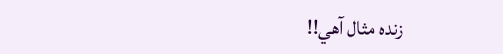زنده مثال آهي!!